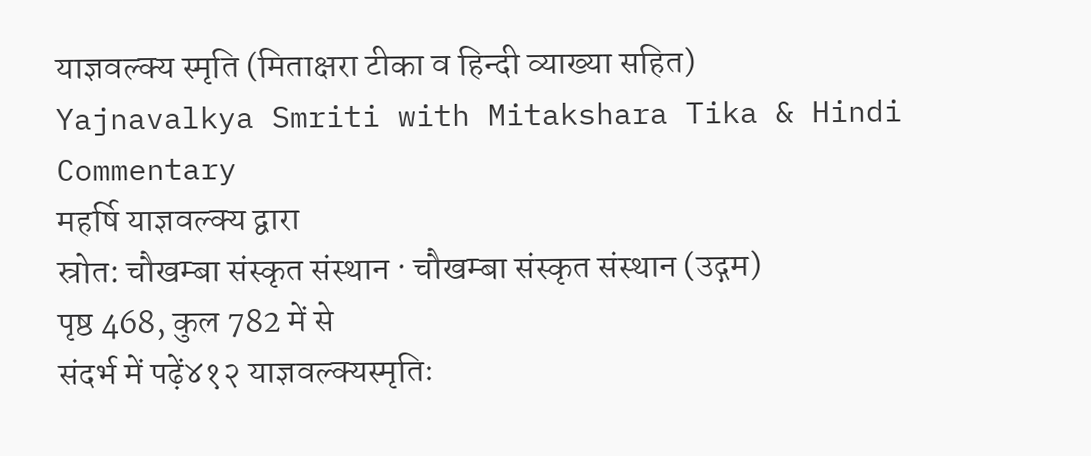याज्ञवल्क्य स्मृति (मिताक्षरा टीका व हिन्दी व्याख्या सहित)
Yajnavalkya Smriti with Mitakshara Tika & Hindi Commentary
महर्षि याज्ञवल्क्य द्वारा
स्रोत: चौखम्बा संस्कृत संस्थान · चौखम्बा संस्कृत संस्थान (उद्गम)
पृष्ठ 468, कुल 782 में से
संदर्भ में पढ़ें४१२ याज्ञवल्क्यस्मृतिः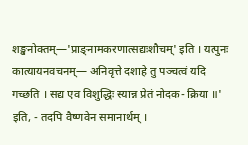शङ्खनोक्तम्—'प्राङ्नामकरणात्सद्यःशौचम्' इति । यत्पुनः कात्यायनवचनम्— अनिवृत्ते दशाहे तु पञ्चत्वं यदि गच्छति । सद्य एव विशुद्धिः स्यान्न प्रेतं नोदक- क्रिया ॥' इति, - तदपि वैष्णवेन समानार्थम् ।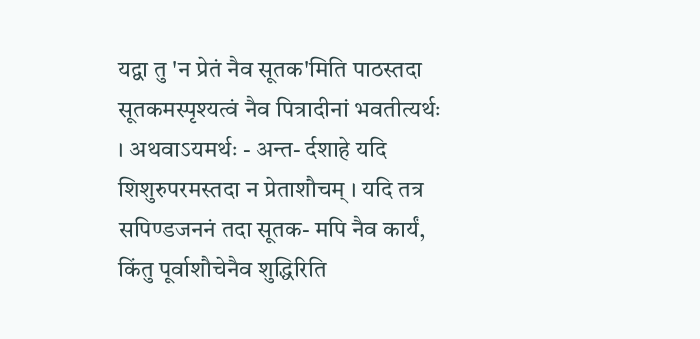यद्वा तु 'न प्रेतं नैव सूतक'मिति पाठस्तदा सूतकमस्पृश्यत्वं नैव पित्रादीनां भवतीत्यर्थः । अथवाऽयमर्थः - अन्त- र्दशाहे यदि शिशुरुपरमस्तदा न प्रेताशौचम् । यदि तत्र सपिण्डजननं तदा सूतक- मपि नैव कार्यं, किंतु पूर्वाशौचेनैव शुद्धिरिति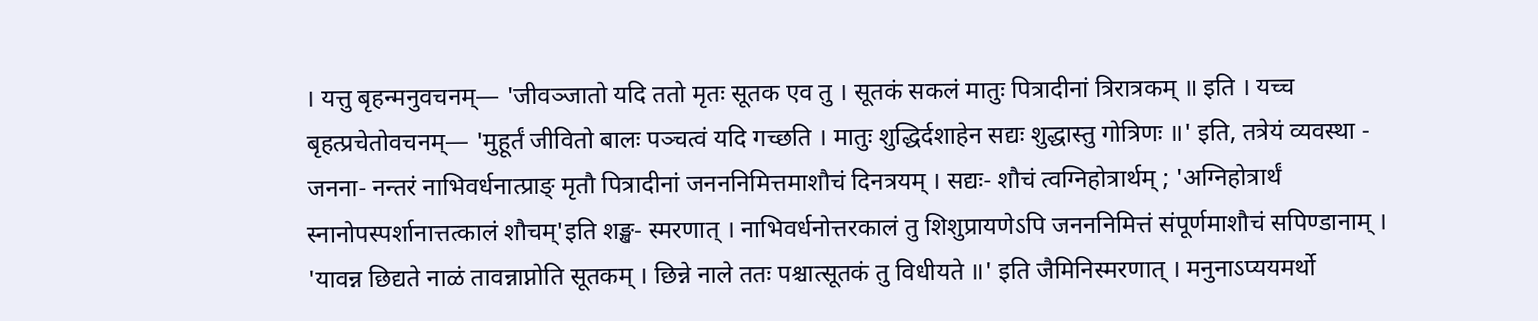। यत्तु बृहन्मनुवचनम्— 'जीवञ्जातो यदि ततो मृतः सूतक एव तु । सूतकं सकलं मातुः पित्रादीनां त्रिरात्रकम् ॥ इति । यच्च बृहत्प्रचेतोवचनम्— 'मुहूर्तं जीवितो बालः पञ्चत्वं यदि गच्छति । मातुः शुद्धिर्दशाहेन सद्यः शुद्धास्तु गोत्रिणः ॥' इति, तत्रेयं व्यवस्था - जनना- नन्तरं नाभिवर्धनात्प्राङ् मृतौ पित्रादीनां जनननिमित्तमाशौचं दिनत्रयम् । सद्यः- शौचं त्वग्निहोत्रार्थम् ; 'अग्निहोत्रार्थं स्नानोपस्पर्शानात्तत्कालं शौचम्'इति शङ्ख- स्मरणात् । नाभिवर्धनोत्तरकालं तु शिशुप्रायणेऽपि जनननिमित्तं संपूर्णमाशौचं सपिण्डानाम् । 'यावन्न छिद्यते नाळं तावन्नाप्नोति सूतकम् । छिन्ने नाले ततः पश्चात्सूतकं तु विधीयते ॥' इति जैमिनिस्मरणात् । मनुनाऽप्ययमर्थो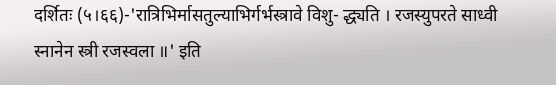दर्शितः (५।६६)-'रात्रिभिर्मासतुल्याभिर्गर्भस्त्रावे विशु- द्ध्यति । रजस्युपरते साध्वी स्नानेन स्त्री रजस्वला ॥' इति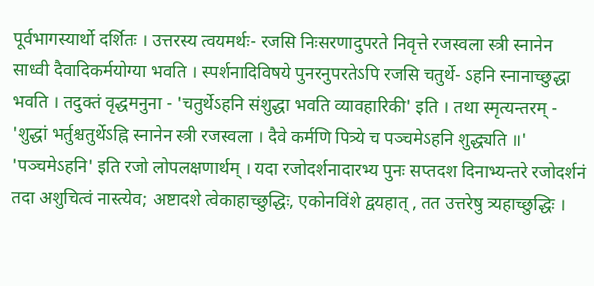पूर्वभागस्यार्थो दर्शितः । उत्तरस्य त्वयमर्थः- रजसि निःसरणादुपरते निवृत्ते रजस्वला स्त्री स्नानेन साध्वी दैवादिकर्मयोग्या भवति । स्पर्शनादिविषये पुनरनुपरतेऽपि रजसि चतुर्थे- ऽहनि स्नानाच्छुद्धा भवति । तदुक्तं वृद्धमनुना - 'चतुर्थेऽहनि संशुद्धा भवति व्यावहारिकी' इति । तथा स्मृत्यन्तरम् - 'शुद्धां भर्तुश्चतुर्थेऽह्नि स्नानेन स्त्री रजस्वला । दैवे कर्मणि पित्र्ये च पञ्चमेऽहनि शुद्ध्यति ॥' 'पञ्चमेऽहनि' इति रजो लोपलक्षणार्थम् । यदा रजोदर्शनादारभ्य पुनः सप्तदश दिनाभ्यन्तरे रजोदर्शनं तदा अशुचित्वं नास्त्येव; अष्टादशे त्वेकाहाच्छुद्धिः, एकोनविंशे द्वयहात् , तत उत्तरेषु त्र्यहाच्छुद्धिः ।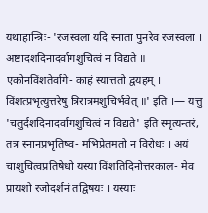यथाहान्त्रिः- 'रजस्वला यदि स्नाता पुनरेव रजस्वला । अष्टादशदिनादर्वागशुचित्वं न विद्यते ॥ एकोनविंशतेर्वागे- काहं स्यात्ततो द्वयहम् । विंशत्प्रभृत्युत्तरेषु त्रिरात्रमशुचिर्भवेत् ॥' इति ।— यत्तु 'चतुर्दशदिनादर्वागशुचित्वं न विद्यते' इति स्मृत्यन्तरं, तत्र स्नानप्रभृतिष्व- मभिप्रेतमतो न विरोधः । अयं चाशुचित्वप्रतिषेधो यस्या विंशतिदिनोत्तरकाल- मेव प्रायशो रजोदर्शनं तद्विषयः । यस्याः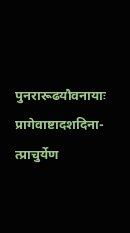पुनरारूढयौवनायाः प्रागेवाष्टादशदिना- त्प्राचुर्येण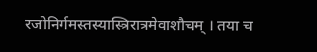रजोनिर्गमस्तस्यास्त्रिरात्रमेवाशौचम् । तया च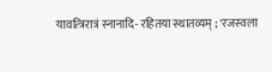यावत्त्रिरात्रं स्नानादि- रहितया स्थातव्यम् ; 'रजस्वला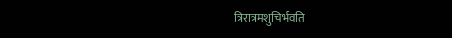त्रिरात्रमशुचिर्भवति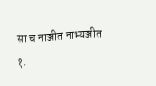सा च नाञ्जीत नाभ्यञ्जीत
१.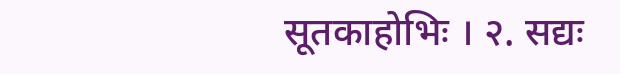सूतकाहोभिः । २. सद्यः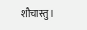शौचास्तु ।